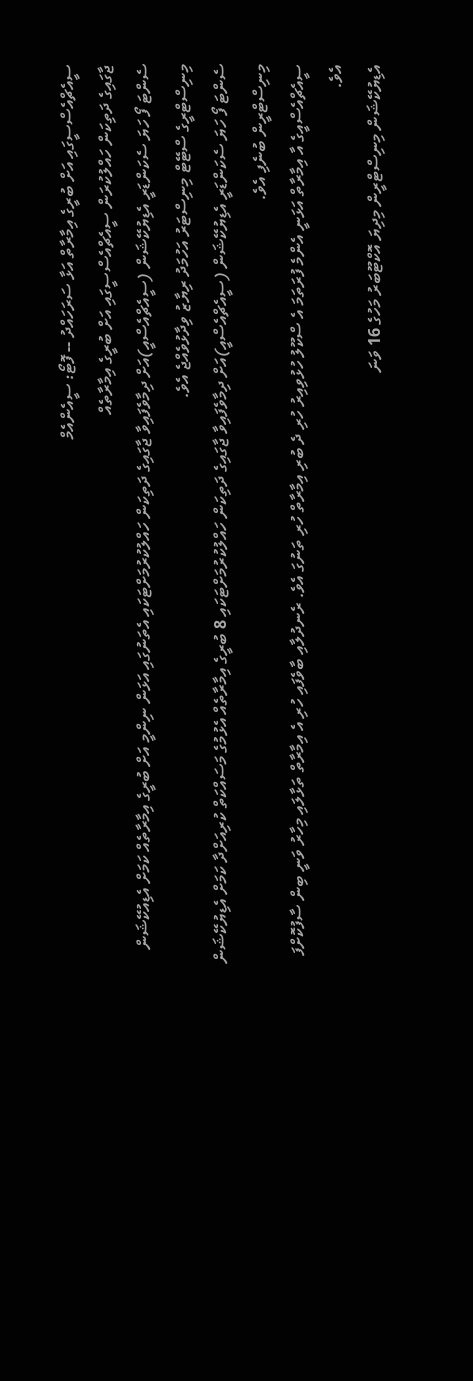ސީއެޗްއެސްސީގައި އަށް ބުރީގެ އިމާރާތް އަޅާ ސަރަހައްދު -- ފޮޓޯ: ސީއެންއެމް
ޖާގައިގެ ދަތިކަން ހައްލުކުރަން ސީއެޗްއެސްސީގައި އަށް ބުރީގެ އިމާރާތެއް
ސެންޓަ ފޯ ހަޔަ ސެކަންޑަރީ އެޑިޔުކޭޝަން (ސީއެޗްއެސްއީ)އަށް ދިމާވެފައިވާ ޖާގައިގެ ދަތިކަން ހައްލުކުރުމަށްޓަކައި އެތަނުގައި އަޅަން ނިންމީ އަށް ބުރީގެ އިމާރާތެއް ކަމަށް އެޑިއުކޭޝަން މިނިސްޓްރީގެ ސްޓޭޓް މިނިސްޓަރު އަހުމަދު ރިޔާޒު ވިދާޅުވެއްޖެ އެވެ.
ސެންޓަ ފޯ ހަޔަ ސެކަންޑަރީ އެޑިޔުކޭޝަން (ސީއެޗްއެސްއީ)އަށް ދިމާވެފައިވާ ޖާގައިގެ ދަތިކަން ހައްލުކުރުމަށްޓަކައި 8 ބުރީގެ އިމާރާތެއް އެޅުމުގެ މަސައްކަތް ކުރިއަށްދާ ކަމަށް އެޑިޔުކޭޝަން މިނިސްޓްރީން ބުނެފި އެވެ.
ސީއެޗްއެސްއީގެ އާ އިމާރާތް އަޅަނީ އެންމެ ފުރަތަމަ އެ ސްކޫލު ހުޅުވިއިރު ހުރި ދެ ބުރި އިމާރާތް ހުރި ތަނުގަ އެވެ. ރެނދުލާއި ބާވެފައި ހުރި އެ އިމާރާތް ތަޅާލައި މިހާރު ވަނީ ބިން ސާފުކޮށްފަ އެވެ.
އެޑިޔުކޭޝަން މިނިސްޓްރީން މިދިޔަ އޮކްޓޫބަރު މަހުގެ 16 ވަނަ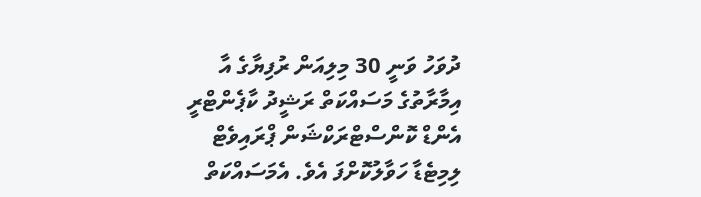ދުވަހު ވަނީ 30 މިލިއަން ރުފިޔާގެ އާ އިމާރާތުގެ މަސައްކަތް ރަޝީދު ކާޕެންޓްރީ އެންޑް ކޮންސްޓްރަކްޝަން ޕްރައިވެޓް ލިމިޓެޑާ ހަވާލުކޮށްފަ އެވެ. އެމަސައްކަތް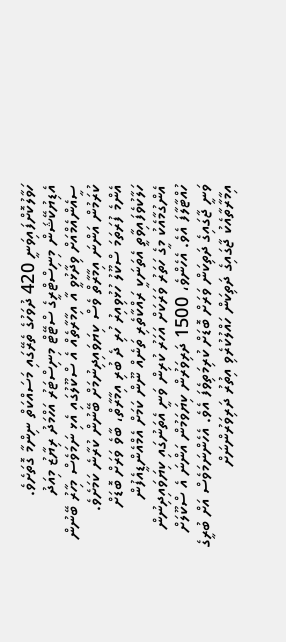ހަވާލުކޮށްފައިވަނީ 420 ދުވަހުގެ ތެރޭގައި މަސައްކަތް ނިންމާ ގޮތަށެވެ.
އެޑިޔުކޭޝަން މިނިސްޓްރީގެ ސްޓޭޓް މިނިސްޓަރު އަހްމަދު ރިޔާޒު މިއަދު ސީއެންއެމްއަށް ވިދާޅުވީ އާ އިމާރާތެއް އެ ސްކޫލުގައި އެޅި ނަމަވެސް މިހާރު ބޭނުން ކުރަމުން އަންނަ އިމާރާތް ވެސް ކިޔަވައިދިނުމަށް ބޭނުން ކުރާނެ ކަމަށެވެ.
އެންމެ ފުރަތަމަ ސްކޫލު ހުޅުވިއިރު ހުރި ދެ ބުރި އިމާރާތް، ބާވެ ވަރަށް ބޮޑަށް ހަލާކުވެފައިވާތީ އެތަނަކީ ރައްކާތެރި ތަނެއް ނޫން ކަމަށް އެމްއެންޑީއެފުން އެންގުމާއެކު މީގެ ހަތަރު ވަރަކަށް އަހަރު ކުރިން ވަނީ އެތަނުގައި ކިޔަވައިދިނުން ހުއްޓާލާފަ އެވެ. އެހެންވެ، 1500 ދަރިވަރުން ކިޔަވަމުން އަންނަ އެ ސްކޫލަށް ވަނީ ޖާގައިގެ ދަތިކަން ވަރަށް ބޮޑަށް ކުރިމަތިވެފަ އެވެ. އެހެންނަމަވެސް އަށް ބުރީގެ އިމާރާތާއެކު ޖާގައިގެ ދަތިކަން ހައްލުކުރެވި އިތުރު ދަރިވަރުންނަށް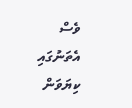ވެސް އެތަނުގައި ކިޔަވަން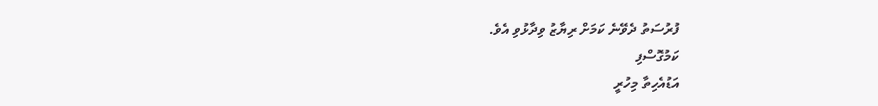ފުރުސަތު ދެވޭނެ ކަމަށް ރިޔާޒު ވިދާޅުވި އެވެ.
ކަމުގޮސްފި
އަޑުއެހިތާ މިހުރީ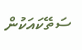ސަތޭކައަކުން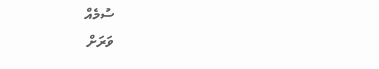ސުމެއް
ވަރަށް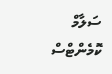ސަލާމް
ކޮމެންޓްސް